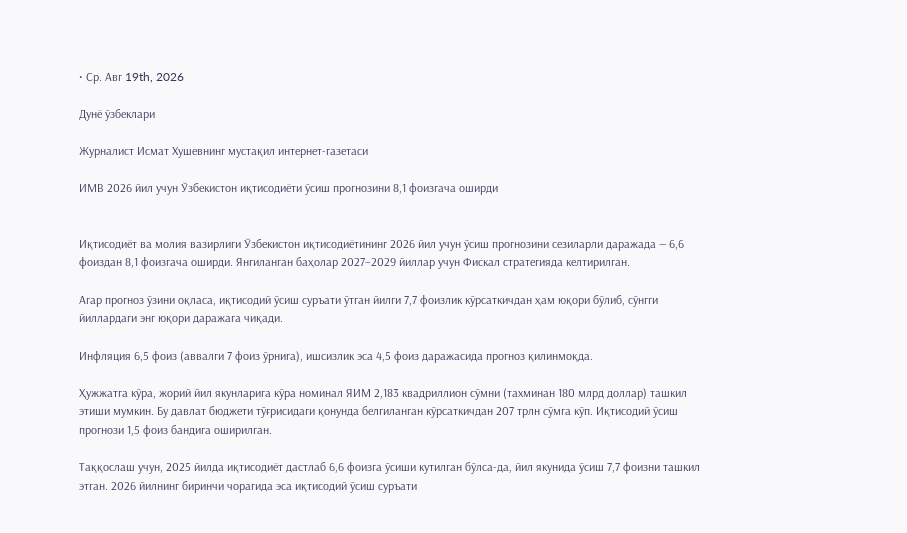• Ср. Авг 19th, 2026

Дунё ўзбеклари

Журналист Исмат Хушевнинг мустақил интернет-газетаси

ИМВ 2026 йил учун Ўзбекистон иқтисодиёти ўсиш прогнозини 8,1 фоизгача оширди


Иқтисодиёт ва молия вазирлиги Ўзбекистон иқтисодиётининг 2026 йил учун ўсиш прогнозини сезиларли даражада — 6,6 фоиздан 8,1 фоизгача оширди. Янгиланган баҳолар 2027−2029 йиллар учун Фискал стратегияда келтирилган.

Агар прогноз ўзини оқласа, иқтисодий ўсиш суръати ўтган йилги 7,7 фоизлик кўрсаткичдан ҳам юқори бўлиб, сўнгги йиллардаги энг юқори даражага чиқади.

Инфляция 6,5 фоиз (аввалги 7 фоиз ўрнига), ишсизлик эса 4,5 фоиз даражасида прогноз қилинмоқда.

Ҳужжатга кўра, жорий йил якунларига кўра номинал ЯИМ 2,183 квадриллион сўмни (тахминан 180 млрд доллар) ташкил этиши мумкин. Бу давлат бюджети тўғрисидаги қонунда белгиланган кўрсаткичдан 207 трлн сўмга кўп. Иқтисодий ўсиш прогнози 1,5 фоиз бандига оширилган.

Таққослаш учун, 2025 йилда иқтисодиёт дастлаб 6,6 фоизга ўсиши кутилган бўлса-да, йил якунида ўсиш 7,7 фоизни ташкил этган. 2026 йилнинг биринчи чорагида эса иқтисодий ўсиш суръати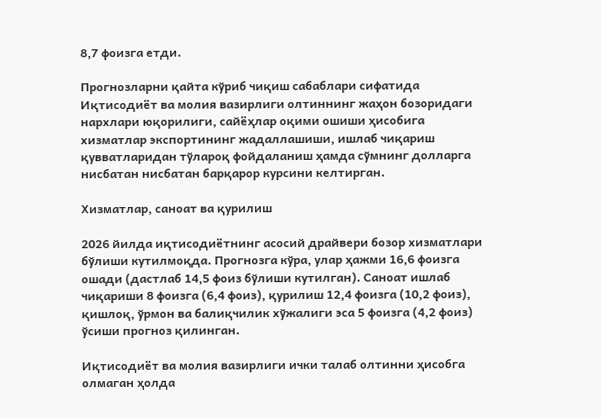8,7 фоизга етди.

Прогнозларни қайта кўриб чиқиш сабаблари сифатида Иқтисодиёт ва молия вазирлиги олтиннинг жаҳон бозоридаги нархлари юқорилиги, сайёҳлар оқими ошиши ҳисобига хизматлар экспортининг жадаллашиши, ишлаб чиқариш қувватларидан тўлароқ фойдаланиш ҳамда сўмнинг долларга нисбатан нисбатан барқарор курсини келтирган.

Хизматлар, саноат ва қурилиш

2026 йилда иқтисодиётнинг асосий драйвери бозор хизматлари бўлиши кутилмоқда. Прогнозга кўра, улар ҳажми 16,6 фоизга ошади (дастлаб 14,5 фоиз бўлиши кутилган). Саноат ишлаб чиқариши 8 фоизга (6,4 фоиз), қурилиш 12,4 фоизга (10,2 фоиз), қишлоқ, ўрмон ва балиқчилик хўжалиги эса 5 фоизга (4,2 фоиз) ўсиши прогноз қилинган.

Иқтисодиёт ва молия вазирлиги ички талаб олтинни ҳисобга олмаган ҳолда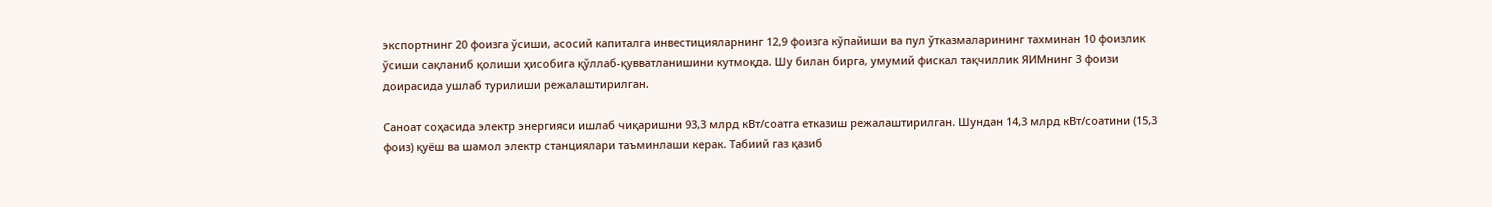экспортнинг 20 фоизга ўсиши, асосий капиталга инвестицияларнинг 12,9 фоизга кўпайиши ва пул ўтказмаларининг тахминан 10 фоизлик ўсиши сақланиб қолиши ҳисобига қўллаб-қувватланишини кутмоқда. Шу билан бирга, умумий фискал тақчиллик ЯИМнинг 3 фоизи доирасида ушлаб турилиши режалаштирилган.

Саноат соҳасида электр энергияси ишлаб чиқаришни 93,3 млрд кВт/соатга етказиш режалаштирилган. Шундан 14,3 млрд кВт/соатини (15,3 фоиз) қуёш ва шамол электр станциялари таъминлаши керак. Табиий газ қазиб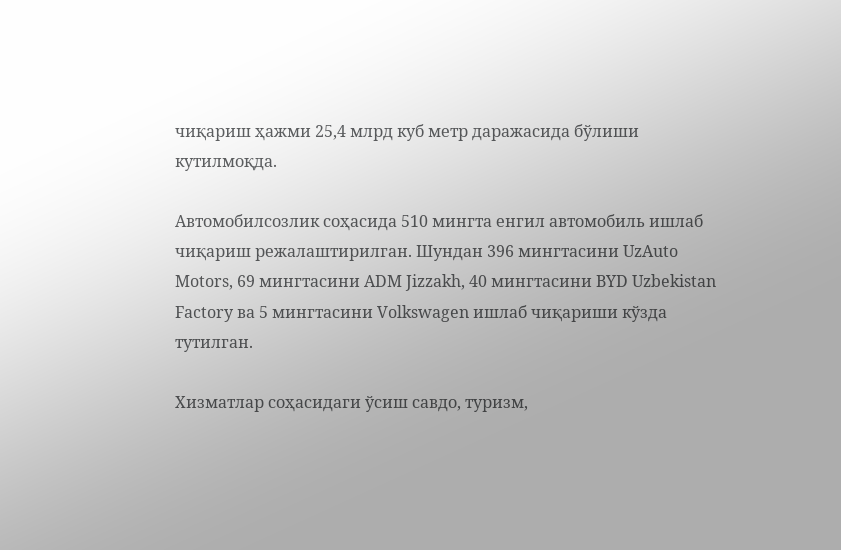чиқариш ҳажми 25,4 млрд куб метр даражасида бўлиши кутилмоқда.

Автомобилсозлик соҳасида 510 мингта енгил автомобиль ишлаб чиқариш режалаштирилган. Шундан 396 мингтасини UzAuto Motors, 69 мингтасини ADM Jizzakh, 40 мингтасини BYD Uzbekistan Factory ва 5 мингтасини Volkswagen ишлаб чиқариши кўзда тутилган.

Хизматлар соҳасидаги ўсиш савдо, туризм,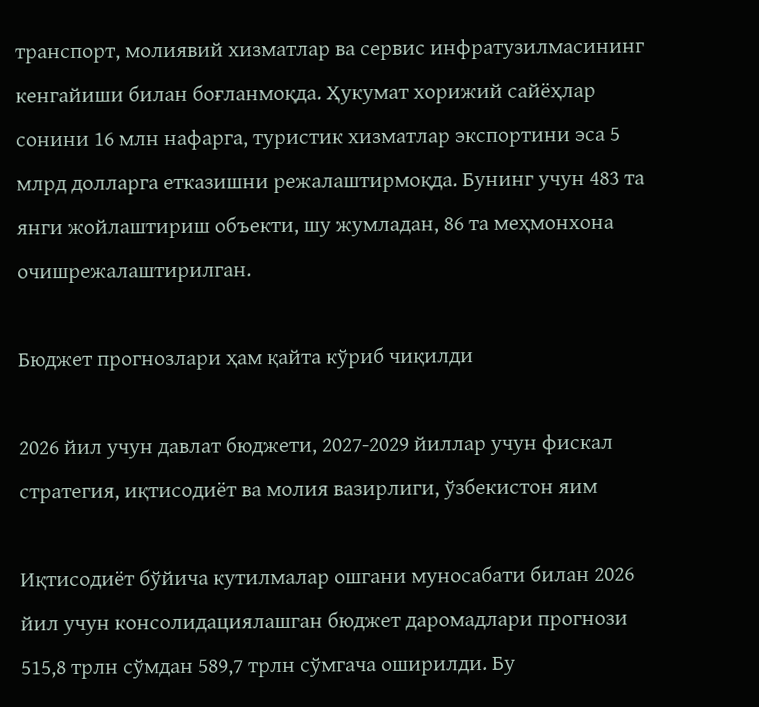транспорт, молиявий хизматлар ва сервис инфратузилмасининг кенгайиши билан боғланмоқда. Ҳукумат хорижий сайёҳлар сонини 16 млн нафарга, туристик хизматлар экспортини эса 5 млрд долларга етказишни режалаштирмоқда. Бунинг учун 483 та янги жойлаштириш объекти, шу жумладан, 86 та меҳмонхона очишрежалаштирилган.

Бюджет прогнозлари ҳам қайта кўриб чиқилди

2026 йил учун давлат бюджети, 2027-2029 йиллар учун фискал стратегия, иқтисодиёт ва молия вазирлиги, ўзбекистон яим

Иқтисодиёт бўйича кутилмалар ошгани муносабати билан 2026 йил учун консолидациялашган бюджет даромадлари прогнози 515,8 трлн сўмдан 589,7 трлн сўмгача оширилди. Бу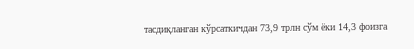тасдиқланган кўрсаткичдан 73,9 трлн сўм ёки 14,3 фоизга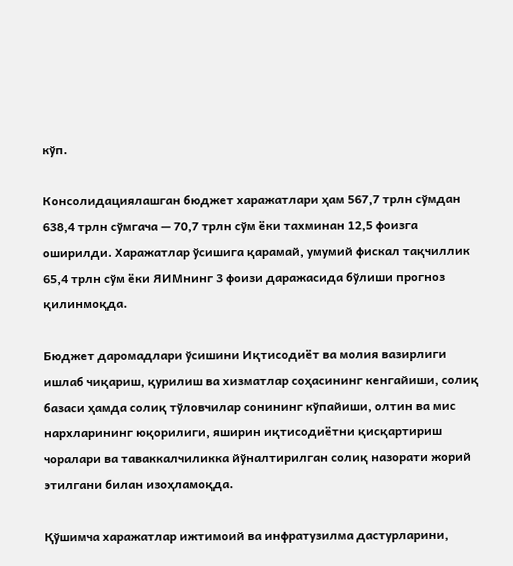кўп.

Консолидациялашган бюджет харажатлари ҳам 567,7 трлн сўмдан 638,4 трлн сўмгача — 70,7 трлн сўм ёки тахминан 12,5 фоизга оширилди. Харажатлар ўсишига қарамай, умумий фискал тақчиллик 65,4 трлн сўм ёки ЯИМнинг 3 фоизи даражасида бўлиши прогноз қилинмоқда.

Бюджет даромадлари ўсишини Иқтисодиёт ва молия вазирлиги ишлаб чиқариш, қурилиш ва хизматлар соҳасининг кенгайиши, солиқ базаси ҳамда солиқ тўловчилар сонининг кўпайиши, олтин ва мис нархларининг юқорилиги, яширин иқтисодиётни қисқартириш чоралари ва таваккалчиликка йўналтирилган солиқ назорати жорий этилгани билан изоҳламоқда.

Қўшимча харажатлар ижтимоий ва инфратузилма дастурларини,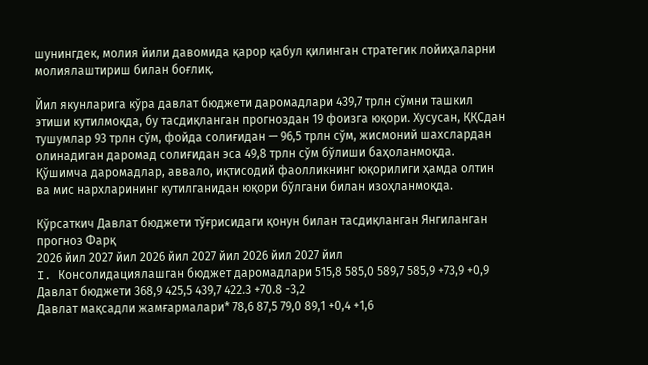шунингдек, молия йили давомида қарор қабул қилинган стратегик лойиҳаларни молиялаштириш билан боғлиқ.

Йил якунларига кўра давлат бюджети даромадлари 439,7 трлн сўмни ташкил этиши кутилмоқда, бу тасдиқланган прогноздан 19 фоизга юқори. Хусусан, ҚҚСдан тушумлар 93 трлн сўм, фойда солиғидан — 96,5 трлн сўм, жисмоний шахслардан олинадиган даромад солиғидан эса 49,8 трлн сўм бўлиши баҳоланмоқда. Қўшимча даромадлар, аввало, иқтисодий фаолликнинг юқорилиги ҳамда олтин ва мис нархларининг кутилганидан юқори бўлгани билан изоҳланмоқда.

Кўрсаткич Давлат бюджети тўғрисидаги қонун билан тасдиқланган Янгиланган прогноз Фарқ
2026 йил 2027 йил 2026 йил 2027 йил 2026 йил 2027 йил
I. Консолидациялашган бюджет даромадлари 515,8 585,0 589,7 585,9 +73,9 +0,9
Давлат бюджети 368,9 425,5 439,7 422.3 +70.8 -3,2
Давлат мақсадли жамғармалари* 78,6 87,5 79,0 89,1 +0,4 +1,6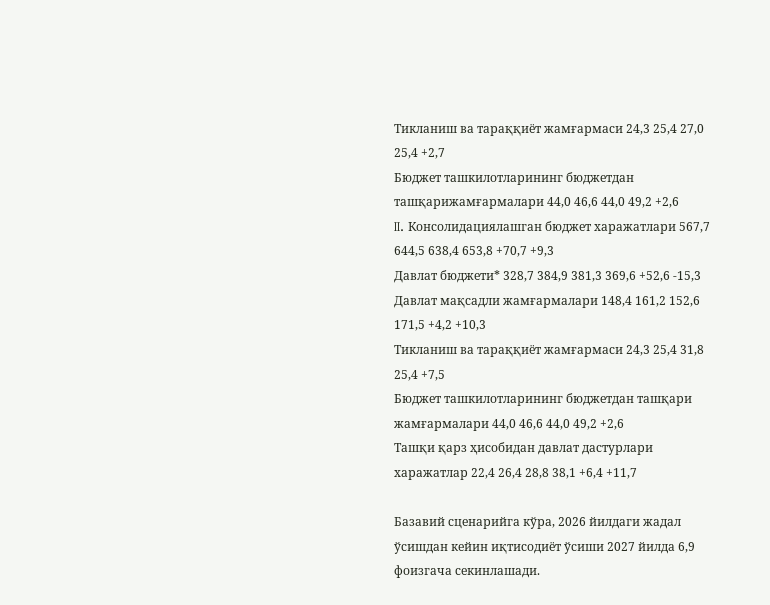Тикланиш ва тараққиёт жамғармаси 24,3 25,4 27,0 25,4 +2,7
Бюджет ташкилотларининг бюджетдан ташқарижамғармалари 44,0 46,6 44,0 49,2 +2,6
II. Консолидациялашган бюджет харажатлари 567,7 644,5 638,4 653,8 +70,7 +9,3
Давлат бюджети* 328,7 384,9 381,3 369,6 +52,6 -15,3
Давлат мақсадли жамғармалари 148,4 161,2 152,6 171,5 +4,2 +10,3
Тикланиш ва тараққиёт жамғармаси 24,3 25,4 31,8 25,4 +7,5
Бюджет ташкилотларининг бюджетдан ташқари жамғармалари 44,0 46,6 44,0 49,2 +2,6
Ташқи қарз ҳисобидан давлат дастурлари харажатлар 22,4 26,4 28,8 38,1 +6,4 +11,7

Базавий сценарийга кўра, 2026 йилдаги жадал ўсишдан кейин иқтисодиёт ўсиши 2027 йилда 6,9 фоизгача секинлашади.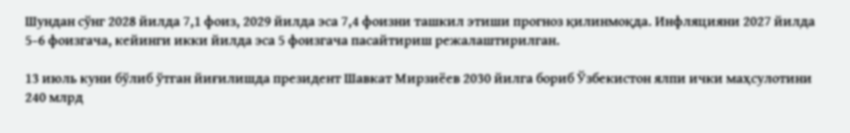Шундан сўнг 2028 йилда 7,1 фоиз, 2029 йилда эса 7,4 фоизни ташкил этиши прогноз қилинмоқда. Инфляцияни 2027 йилда 5−6 фоизгача, кейинги икки йилда эса 5 фоизгача пасайтириш режалаштирилган.

13 июль куни бўлиб ўтган йиғилишда президент Шавкат Мирзиёев 2030 йилга бориб Ўзбекистон ялпи ички маҳсулотини 240 млрд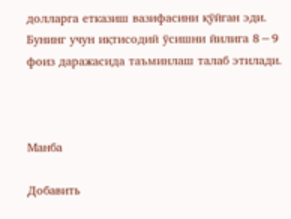долларга етказиш вазифасини қўйган эди. Бунинг учун иқтисодий ўсишни йилига 8−9 фоиз даражасида таъминлаш талаб этилади.



Манба

Добавить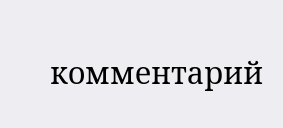комментарий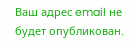Ваш адрес email не будет опубликован.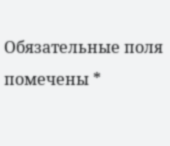Обязательные поля помечены *